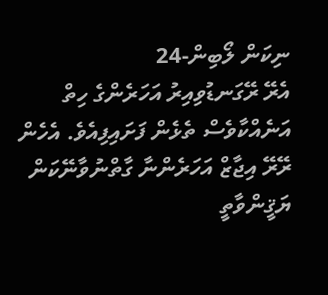ނިކަން ލޯބިން-24
އެރޭ ރޭގަނޑުވިއިރު އަހަރެންގެ ހިތް އަނެއްކާވެސް ތެޅެން ފަށައިފިއެވެ. އެހެން ރޭރޭ އިޖާޒް އަހަރެންނާ ގާތްނުވާނޭކަން ޔަޤީންވާތީ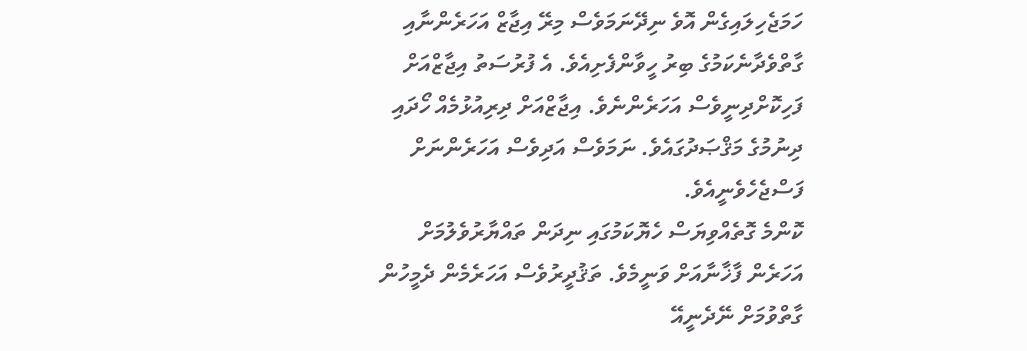ހަމަޖެހިލައިގެން އޮވެ ނިދޭނަމަވެސް މިރޭ އިޖާޒް އަހަރެންނާއި ގާތްވެދާނެކަމުގެ ބިރު ހީވާންފެށިއެވެ. އެ ފުރުސަތު އިޖާޒްއަށް ފަހިކޮށްދިނީވެސް އަހަރެންނެވެ. އިޖާޒްއަށް ދިރިއުޅުމެއް ހޯދައި ދިނުމުގެ މަޤްޞަދުގައެވެ. ނަމަވެސް އަދިވެސް އަހަރެންނަށް ފަސްޖެހެވެނީއެވެ.
ކޮންމެ ގޮތެއްވިޔަސް ހެޔޮކަމުގައި ނިދަން ތައްޔާރުވެލުމަށް އަހަރެން ފާޚާނާއަށް ވަނީމެވެ. ތަޤުދީރުވެސް އަހަރެމެން ދެމީހުން ގާތްވުމަށް ނޭދެނީއޭ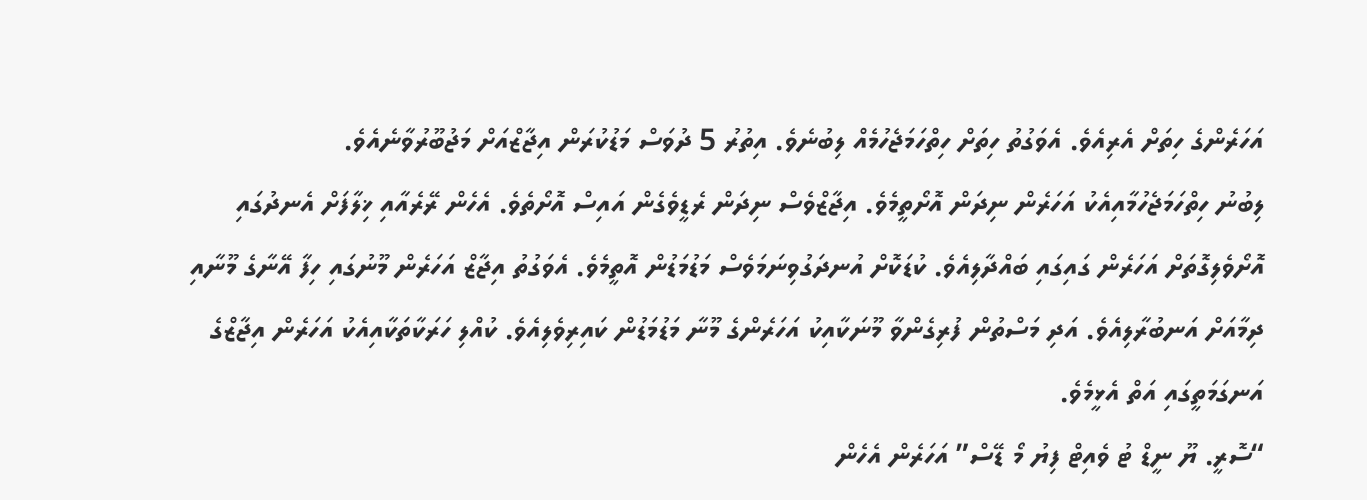އަހަރެންގެ ހިތަށް އެރިއެވެ. އެވަގުތު ހިތަށް ހިތްހަމަޖެހުމެއް ލިބުނެވެ. އިތުރު 5 ދުވަސް މަޑުކުރަން އިޖާޒްއަށް މަޖުބޫރުވާނެއެވެ.
ލިބުނު ހިތްހަމަޖެހުމާއިއެކު އަހަރެން ނިދަން އޮށޯތީމެވެ. އިޖާޒްވެސް ނިދަން ރެޑީވެގެން އައިސް އޮށޯތެވެ. އެހެން ރޭރެއާއި ޚިލާފަށް އެނދުގައި އޮށޯވެލިގޮތަށް އަހަރެން ގައިގައި ބައްދާލިއެވެ. ކުޑަކޮށް އުނދަގުވިނަމަވެސް މަޑުމަޑުން އޮތީމެވެ. އެވަގުތު އިޖާޒް އަހަރެން މޫނުގައި ހިފާ އޭނާގެ މޫނާއި ދިމާއަށް އަނބުރާލިއެވެ. އަދި މަސްތުން ފުރިގެންވާ މޫނަކާއިކު އަހަރެންގެ މޫނާ މަޑުމަޑުން ކައިރިވެލިއެވެ. ކުއްލި ހަރަކާތަކާއިއެކު އަހަރެން އިޖާޒްގެ އަނގަމަތީގައި އަތް އެޅީމެވެ.
“ސޮރީ. ޔޫ ނީޑް ޓު ވެއިޓް ފިޔު މޯ ޑޭސް” އަހަރެން އެހެން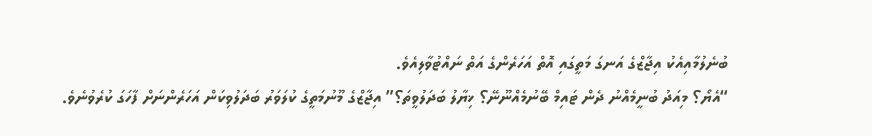ބުނެލުމާއިއެކު އިޖާޒްގެ އަނގަ މަތީގައި އޮތް އަހަރެންގެ އަތް ނައްޓުވާލިއެވެ.
“އެޔޯ؟ މިއަދު ބުނީމެއްނު ދެން ޓައިމް ބޭނުމެއްނޫނޭ؟ ޚިޔާލު ބަދަލުވީތަ؟” އިޖާޒްގެ މޫނުމަތީގެ ކުލަވަރު ބަދަލުވިކަން އަހަރެންނަށް ފާހަގަ ކުރެވުނެވެ.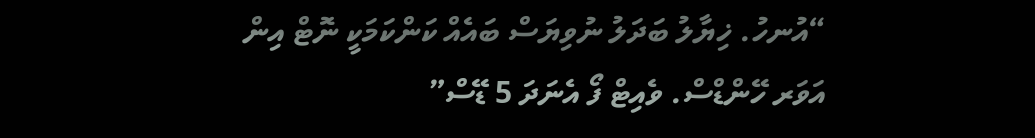“އުނހު. ޚިޔާލު ބަދަލު ނުވިޔަސް ބައެއް ކަންކަމަކީ ނޮޓް އިން އަވަރ ހޭންޑްސް. ވެއިޓް ފޯ އެނަދަ 5 ޑޭސް”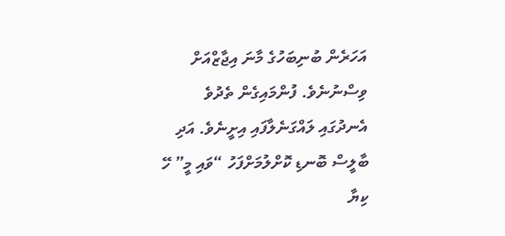އަހަރެން ބުނިބަހުގެ މާނަ އިޖާޒްއަށް ވިސްނުނެވެ. ފުންމައިގެން ތެދުވެ އެނދުގައި ލައްގަނެލާފައި އިށީނެވެ. އަދި ބާލީސް ބޮނޑި ކޮށްލުމަށްފަހު “ވައި މީ” ހޭ ކިޔާ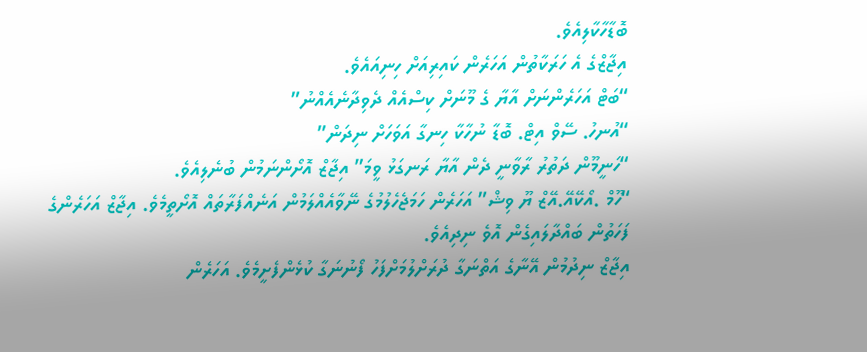ބޮޑާހާކާލިއެވެ.
އިޖާޒްގެ އެ ހަރަކާތުން އަހަރެން ކައިރިއަށް ހިނިއައެވެ.
“ބަޓް އަހަރެންނަށް އާޔާ ގެ މޫނަށް ކިސްއެއް ދެވިދާނެއެއްނު”
“އުނހު. ސޭވް އިޓް. ބޮޑާ ނުހާކާ ހިނގާ އަވަހަށް ނިދަން”
“ހަނީމޫން ދަތުރު ރާވާނީ ދެން އާޔާ ރަނގަޅު ވީމަ” އިޖާޒް އޮށޯންނަމުން ބުނެލިއެވެ.
“ހޫމް .އޯކޭއޭ.އޭޒް ޔޫ ވިޝް” އަހަރެން ހަމަޖެހެލުމުގެ ނޭވާއެއްލަމުން އަނެއްފަރާތައް އޮށޯތީމެވެ. އިޖާޒް އަހަރެންގެ ފަހަތުން ބައްދާލައިގެން އޮވެ ނިދިއެވެ.
އިޖާޒް ނިދުމުން އޭނާގެ އަތްނަގާ ދުރަށްލުމަށްފަހު ފޯނުނަގާ ކުޅެންފެށީމެވެ. އަހަރެން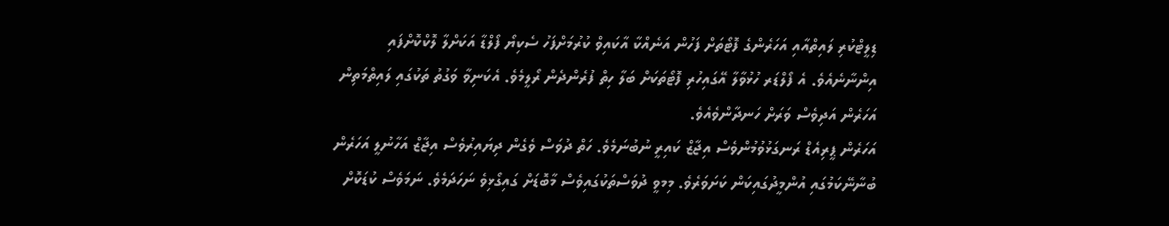ޑިލީޓްކުރި ލައިތްއާއި އަހަރެންގެ ފޮޓޯތަށް ފަހުން އަނެއްކާ އާކައިވް ކުރުމަށްފަހު ސެކިޔޯ ފޯލްޑާ އަކަށްލާ ލޮކްކޮށްފައި އިންނާނެއެވެ. އެ ފޯލްޑަރ ހުޅުވާލާ އޭގައިހުރި ފޮޓޯތަކަށް ބަލާ ހިތް ފުރެންދެން ރޯލީމެވެ. އެކަނިވާ ވަގުތު ތަކުގައި ލައިތްމަތިން އަހަރެން އަދިވެސް ވަރަށް ހަނދާންވެއެވެ.
އަހަރެން ޕީރިއެޑް ރަނގަޅުވުމުންވެސް އިޖާޒް ކައިރީ ނުބުނަމެވެ. ހަތް ދުވަސް ވެގެން ދިޔައިރުވެސް އިޖާޒް އަހާނުލީ އަހަރެން ބުނާނޭކަމުގައި އުންމީދުގައިކަން ކަށަވަރެވެ. މިމވީ ދުވަސްތަކުގައިވެސް މާބޮޑަށް ގައިގޯޅިވެ ނަހަދަމެވެ. ނަމަވެސް ކުޑަކޮށް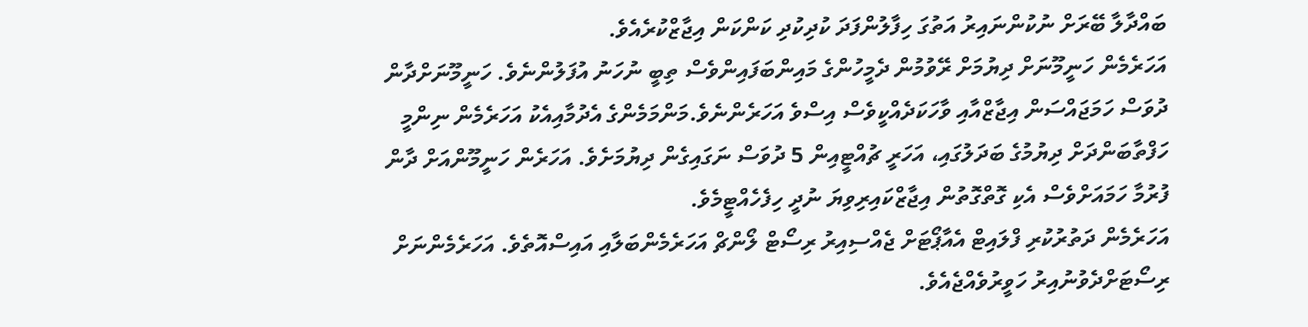ބައްދާލާ ބޭރަށް ނުކުންނައިރު އަތުގަ ހިފާލުންފަދަ ކުދިކުދި ކަންކަން އިޖާޒްކުރެއެވެ.
އަހަރެމެން ހަނީމޫނަށް ދިޔުމަށް ރޭވުމުން ދެމީހުންގެ މައިންބަފައިންވެސް ތިބީ ނުހަނު އުފަލުންނެވެ. ހަނީމޫނަށްދާން ދުވަސް ހަމަޖައްސަން އިޖާޒްއާއި ވާހަކަދެއްކީވެސް އިސްވެ އަހަރެންނެވެ.މަންމަމެންގެ އެދުމާއިއެކު އަހަރެމެން ނިންމީ ހަފްތާބަންދަށް ދިޔުމުގެ ބަދަލުގައި، އަހަރީ ޗުއްޓީއިން 5 ދުވަސް ނަގައިގެން ދިޔުމަށެވެ. އަހަރެން ހަނީމޫންއަށް ދާން ފުރުމާ ހަމައަށްވެސް އެކި ގޮތްގޮތުން އިޖާޒްކައިރިވިޔަ ނުދީ ހިފެހެއްޓީމެވެ.
އަހަރެމެން ދަތުރުކުރި ފްލައިޓް އެއާޕޯޓަށް ޖެއްސިއިރު ރިސޯޓް ލޯންޗް އަހަރެމެންބަލާއި އައިސްއޮތެވެ. އަހަރެމެންނަށް ރިސޯޓަށްދެވުނުއިރު ހަވީރުވެއްޖެއެވެ.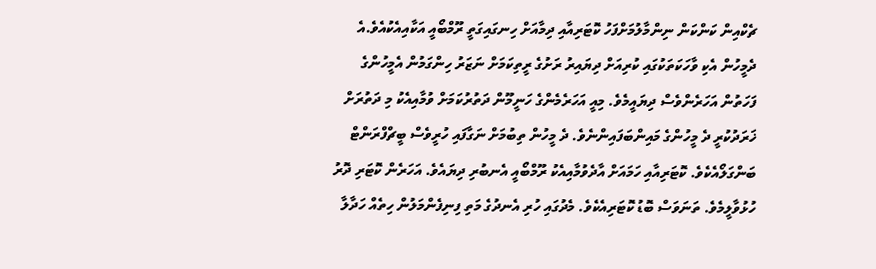ޗެކްއިން ކަންކަން ނިންމާލުމަށްފަހު ކޮޓަރިއާއި ދިމާއަށް ހިނގައިގަތީ ރޫމްބޯއީ އަކާއިއެކުއެވެ.އެ ދެމީހުން އެކި ވާހަކަތަކުގައި ކުރިއަށް ދިޔައިރު ރަށުގެ ރީތިކަމަށް ނަޒަރު ހިންގަމުން އެމީހުންގެ ފަހަތުން އަހަރެންވެސް ދިޔައީމެވެ. މިއީ އަހަރެމެންގެ ހަނީމޫން ދަތުރުކަމަށް ވުމާއިއެކު މި ދަތުރަށް ޚަރަދުކުރީ ދެ މީހުންގެ މައިންބަފައިންނެވެ. ދެ މީހުން ތިބުމަށް ނަގާފައި ހުރީވެސް ބީޗްފްރަންޓް ބަންގަލޯއެކެވެ. ކޮޓަރިއާއި ހަމައަށް އާދެވުމާއިއެކު ރޫމްބޯއީ އެނބުރި ދިޔައެވެ. އަހަރެން ކޮޓަރި ދޮރު ހުޅުވާލީމެވެ. ތަނަވަސް ބޮޑު ކޮޓަރިއެކެވެ. މެދުގައި ހުރި އެނދުގެ މަތި ފިނިފެންމަލުން ހިތެއް ހަދާލާ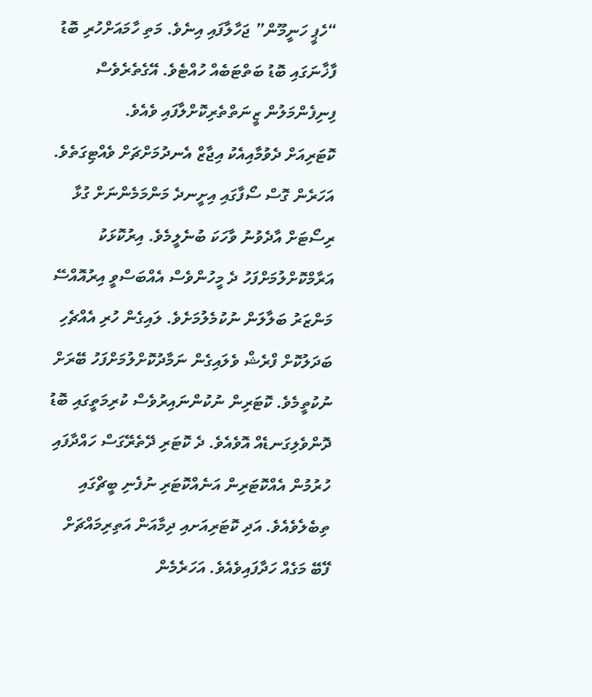“ހެޕީ ހަނީމޫން” ޖަހާލާފައި އިނެވެ. މަތި ހާމައަށްހުރި ބޮޑު ފާޚާނަގައި ބޮޑު ބަތްޓަބެއް ހުއްޓެވެ. އޭގެތެރެވެސް ފިނިފެންމަލުން ޒީނަތްތެރިކޮށްލާފައި ވެއެވެ.
ކޮޓަރިއަށް ދެވުމާއިއެކު އިޖާޒް އެނދުމަށްޗަށް ވެއްޓިގަތެވެ. އަހަރެން ގޮސް ސޯފާގައި އިށީނދެ މަންމަމެންނަށް ގުޅާ ރިސޯޓަށް އާދެވުނު ވާހަކަ ބުނެލީމެވެ. އިރުކޮޅަކު އަރާމްކޮށްލުމަށްފަހު ދެ މީހުންވެސް އެއްބަސްވީ އިރުއޮއްސޭ މަންޒަރު ބަލާލަން ނުކުމެލުމަށެވެ. ލައިގެން ހުރި އެއްޗެހި ބަދަލުކޮށް ފްރެޝް ވެލައިގެން ނަމާދުކޮށްލުމަށްފަހު ބޭރަށް ނުކުތީމެވެ. ކޮޓަރިން ނުކުންނައިރުވެސް ކުރިމަތީގައި ބޮޑު ދޮންވެލިގަނޑެއް އޮވެއެވެ. ދެ ކޮޓަރި ދޭތެރޭގަސް ހައްދާފައި ހުރުމުން އެއްކޮޓަރިން އަނެއްކޮޓަރި ނުފެނި ބީޗްގައި ތިބެލެވެއެވެ. އަދި ކޮޓަރިއަށއި ދިމާއަން އަތިރިމައްޗަށް ފޭބޭ މަގެއް ހަދާފައިވެއެވެ. އަހަރެމެން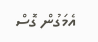އެމަގުން ގޮސް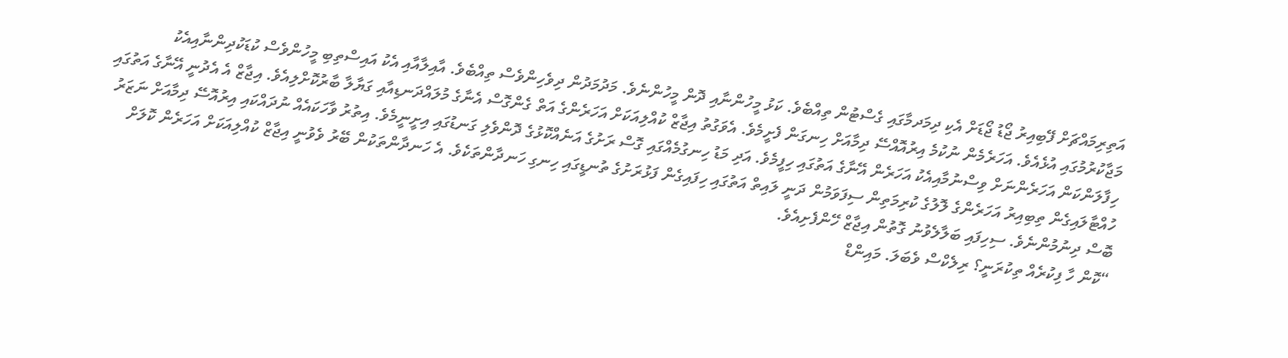އަތިރިމައްޗަށް ފޭބިއިރު ޖޯޑު ޖޯޑަށް އެކި ދިމަދމާގައި ގެސްޓުން ތިއްބެވެ. ކަޅު މީހުންނާއި ދޮން މީހުންނެވެ. މަދުމަދުން ދިވެހިންވެސް ތިއްބެވެ. އާއިލާއާއި އެކު އައިސްތިބި މީހުންވެސް ކުޑަކުދިންނާއިއެކު މަޖާކުރުމުގައި އުޅެއެވެ. އަހަރެމެން ނުކުމެ އިރުއޮއްސޭ ދިމާއަށް ހިނގަން ފެށީމެވެ. އެވަގުތު އިޖާޒް ކުއްލިއަކަށް އަހަރެންގެ އަތް ގެންގޮސް އެނާގެ މުލައްދަނޑިއާއި ގަޔާލާ ބާރުކޮށްލިއެވެ. އިޖާޒް އެ އެދުނީ އޭނާގެ އަތުގައި ހިފާލަންކަން އަހަރެންނަށް ވިސްނުމާއިއެކު އަހަރެން އޭނާގެ އަތުގައި ހިފީމެވެ. އަދި މަޑު ހިނގުމެއްގައި ގޮސް ރަށުގެ އަނެއްކޮޅުގެ ދޮންވެލި ގަނޑުގައި އިށީނީމެވެ. އިތުރު ވާހަކައެއް ނުދައްކައި އިރުއޮސޭ ދިމާއަށް ނަޒަރު ހުއްޓާލައިގެން ތިބިއިރު އަހަރެންގެ ލޮލުގެ ކުރިމަތިން ސިފަވަމުން ދަނީ ލައިތް އަތުގައި ހިފައިގެން ފަޅުރަށުގެ ތުނޑީގައި ހިނގި ހަނދާންތަކެވެ. އެ ހަނދާންތަކުން ބޭރު ވެވުނީ އިޖާޒް ކުއްލިއަކަށް އަހަރެން ކޮލަށް ބޮސް ދިނުމުންނެވެ. ސިހިފައި ބަލާލެވުނު ގޮތުން އިޖާޒް ހޭންފެށިއެވެ.
“ކޮން ހާ ފިކުރެއް ތިކުރަނީ؟ ރިލެކްސް ވެބަލަ. މައިންޑް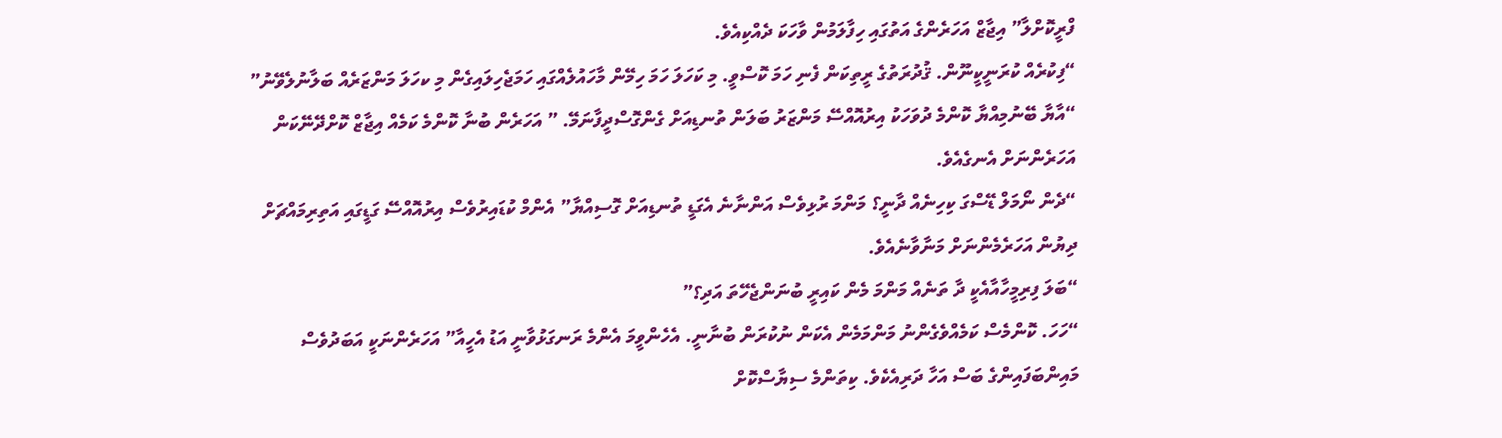ފްރީކޮށްލާ” އިޖާޒް އަހަރެންގެ އަތުގައި ހިފާލަމުން ވާހަކަ ދެއްކިއެވެ.
“ފިކުރެއް ކުރަނީކީނޫން. ޤުދުރަތުގެ ރީތިކަން ފެނި ހަމަ ކޮސްވީ. މި ކަހަލަ ހަމަ ހިމޭން މާހައުލެއްގައި ހަމަޖެހިލައިގެން މި ކހަލަ މަންޒަރެއް ބަލާނުލެވޭނު”
“އާޔާ ބޭނުމިއްޔާ ކޮންމެ ދުވަހަކު އިރުއޮއްސޭ މަންޒަރު ބަލަން ތުނޑިއަށް ގެންގޮސްދީފާނަމޭ. ” އަހަރެން ބުނާ ކޮންމެ ކަމެއް އިޖާޒް ކޮށްދޭނޭކަން އަހަރެންނަށް އެނގެއެވެ.
“ދެން ނޯމަލް ޑޭސްގަ ކިހިނެއް ދާނީ؟ މަންމަ ރުޅިވެސް އަންނާނެ އެގަޑީ ތުނޑިއަށް ގޮސިއްޔާ” އެންމް ކުޑައިރުވެސް އިރުއޮއްސޭ ގަޑީގައި އަތިރިމައްޗަށް ދިޔުން އަހަރެމެންނަށް މަނާވާނެއެވެ.
“ބަލަ ފިރިމީހާއާއެކީ ދާ ތަނެއް މަންމަ މެން ކައިރީ ބުނަންޖެހޭތަ އަދި؟”
“ހަހަ. ކޮންމެސް ކަމެއްވެގެންނު މަންމަމެން އެކަން ނުކުރަން ބުނާނީ. އެހެންވީމަ އެންމެ ރަނގަޅުވާނީ އަޑު އެހީއާ” އަހަރެންނަކީ އަބަދުވެސް މައިންބަފައިންގެ ބަސް އަހާ ދަރިއެކެވެ. ކިތަންމެ ސިޔާސްކޮށް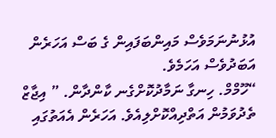އުޅުނުނަމަވެސް މައިންބަފައިން ގެ ބަސް އަހަރެން އަބަދުވެސް އަހަމެވެ.
“ހޫމްމް. ހިނގާ ނަމާދުކޮށްގެނ ކާންދާން. ” އިޖާޒް ތެދުވަމުން އަތްދިއްކޮށްލިއެވެ. އަހަރެން އެއަތުގައި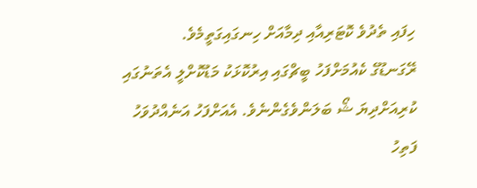ހިފައި ތެދުވެ ކޮޓަރިއާއި ދިމާއަށް ހިނގައިގަތީމެވެ.
ރޭގަނޑޫގެ ކެއުމަށްފަހު ބީޗްގައި އިރުކޮޅަކު މަޑުކޮށްލީ އެތަނުގައި ކުރިއަށްދިޔަ ޝޯ ބަލަންވެގެންނެވެ. އެއަށްފަހު އަނެއްދުވަހު ފަތިހު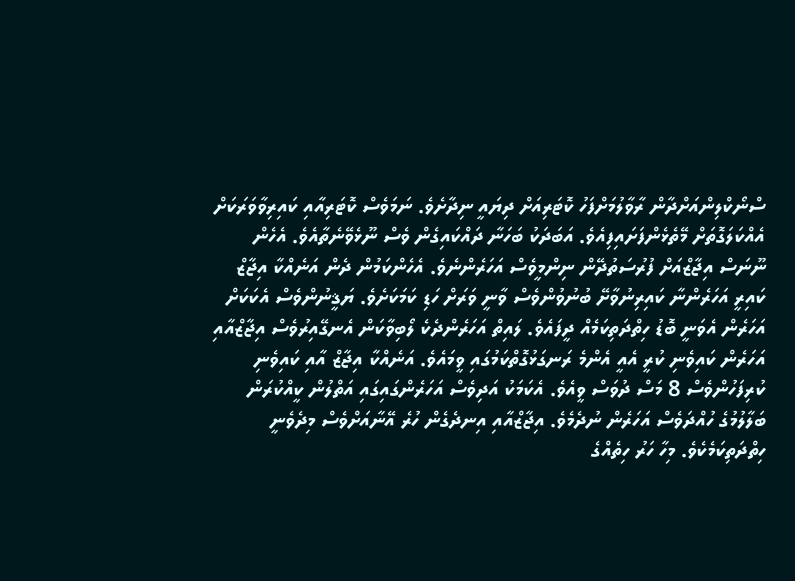ސްނޯކްލިންއަށްދާން ރާވާލުމަށްފަހު ކޮޓަރިއަށް ދިޔައީ ނިދާށެވެ. ނަމަވެސް ކޮޓަރިއާއި ކައިރިވާވަރަކަށް އެއްކަލަގޮތަށް މޭތެޅެންފަށައިފިއެވެ. އަބަދަކު ބަހަނާ ދައްކައިގެން ވެސް ނޫޅެވޭނެތާއެވެ. އެހެން ނޫނަސް އިޖާޒްއަށް ފުރުސަތުދޭން ނިންމީވެސް އަހަރެންނެވެ. އެހެންކަމުން ދެން އަނެއްކާ އިޖާޒް ކައިރީ އަހަރެންނާ ކައިރިނުވާށޭ ބުނުވުންވެސް ވާނީ ވަރަށް ހަޑި ކަމަކަށެވެ. ޔަޤީނުންވެސް އެކަކަށް އަހަރެން އެވަނީ ބޮޑު ހިތްދަތިކަމެއް ދީފައެވެ. ލައިތް އަހަރެންދެކެ ލޯބިވާކަން އެނގޭއިރުވެސް އިޖާޒްއާއި އަހަރެން ކައިވެނި ކުރީ އެއީ އެންމެ ރަނގަޅުގޮތްކަމުގައި ވީމައެވެ. އަނެއްކާ އިޖާޒް އާއި ކައިވެނި ކުރިފަހުންވެސް 8 މަސް ދުވަސް ވީއެވެ. އެކަމަކު އަދިވެސް އަހަރެންގައިގައި އަތްލުން ކީއްކުރަން ބަލާލުމުގެ ހުއްދަވެސް އަހަރެން ނުދެމެވެ. އިޖާޒްއާއި އިނދެގެން ހުރެ އޭނާއަށްވެސް މިދެވެނީ ހިތްދަތިކަމެކެވެ. މިހާ ހަރު ހިތެއްގެ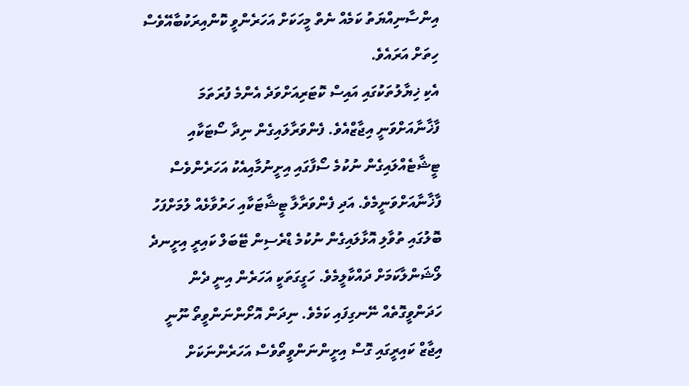އިންސާނިއްޔަތު ކަމެއް ނެތް މީހަކަށް އަހަރެންވީ ކޮންއިރަކުބާއޭވެސް ހިތަށް އަރައެވެ.
އެކި ޚިޔާލުތަކުގައި އައިސް ކޮޓަރިއަށްވަދެ އެންމެ ފުރަތަމަ ފާޚާނާއަށްވަނީ އިޖާޒްއެވެ. ފެންވަރާލައިގެން ނިދާ ސޯޓަކާއި ޓީޝާޓެއްލައިގެން ނުކުމެ ސޯފާގައި އިށީނުމާއިއެކު އަހަރެންވެސް ފާޚާނާއަށްވަނީމެވެ. އަދި ފެންވަރާލާ ޓީޝާޓަކާއި ހަރުވާޅެއް ލުމަށްފަހު ބޮލުގައި ތުވާލި އޮޅާލައިގެން ނުކުމެ ޑްރެސިން ޓޭބަލް ކައިރީ އިށީނދެ ލޯޝަންލާކަމަށް ދައްކާލީމެވެ. ހަގީގަތަކީ އަހަރެން އިނީ ދެން ހަދަންވީގޮތެއް ނޭނގިފައި ކަމެވެ. ނިދަން އޮށޯންނަންވީތޯ ނޫނީ އިޖާޒް ކައިރީގައި ގޮސް އިށީންނަންވީތޯވެސް އަހަރެންނަކަށް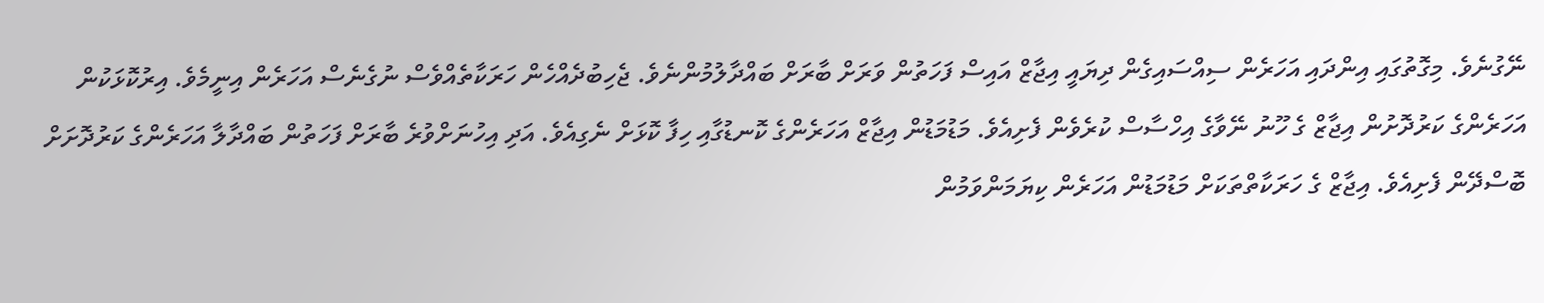ނޭގުނެވެ. މިގޮތުގައި އިންދައި އަހަރެން ސިއްސައިގެން ދިޔައީ އިޖާޒް އައިސް ފަހަތުން ވަރަށް ބާރަށް ބައްދާލުމުންނެވެ. ޖެހިބުދެއްހެން ހަރަކާތެއްވެސް ނުގެނެސް އަހަރެން އިނީމެވެ. އިރުކޮޅަކުން އަހަރެންގެ ކަރުދޮށުން އިޖާޒް ގެ ހޫނު ނޭވާގެ އިހްސާސް ކުރެވެން ފެށިއެވެ. މަޑުމަޑުން އިޖާޒް އަހަރެންގެ ކޮނޑުގާއި ހިފާ ކޮޅަށް ނެގިއެވެ. އަދި އިހުނަށްވުރެ ބާރަށް ފަހަތުން ބައްދާލާ އަހަރެންގެ ކަރުދޮށަށް ބޮސްދޭން ފެށިއެވެ. އިޖާޒް ގެ ހަރަކާތްތަކަށް މަޑުމަޑުން އަހަރެން ކިޔަމަންވަމުން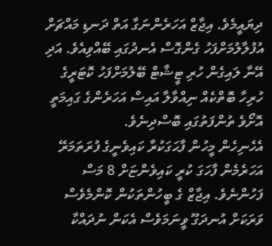ދިޔައީމެވެ. އިޖާޒް އަހަރެންނަގާ އަތް ދަނޑި މައްޗަށް އުފުލާލުމަށްފަހު ގެންގޮސް އެނދުގައި ބޭއްވިއެވެ. އަދި އޭނާ ލައިގެން ހުރި ޓީޝާޓް ބޭލުމަށްފަހު ކޮޓަރީގެ ހުރިހާ ބޮތްކެއް ނިއްވާލާ އައިސް އަހަރެންގެ ގައިމަތީ އޮށޯވެ ތުންފަތުގައި ބޮސްދިނެވެ.
އެހެނިހެން މީހުން ފާޙަގަކުރާ ކައިވެނީގެ ފުރަތަމަރޭ އަހަރެމެން ފާހަގަ ކުރީ ކައިވެންޏަށް 8 މަސް ފަހުންނެވެ. އިޖާޒް ގެ ބީހުންތަކުން ކޮންމެވެސް ވަރަކަށް އުނދަގޫ ވީނަމަވެސް އެކަން ނުދައްކާ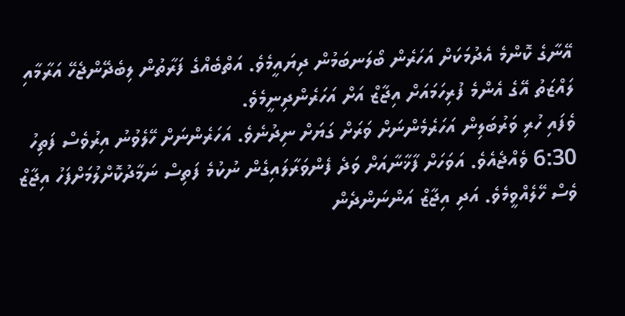އޭނާގެ ކޮންމެ އެދުމަކަށް އަހަރެން ބޯލަނބަމުން ދިޔައީމެވެ. އަތްބެއްގެ ފަރާތުން ލިބެދޭންޖެހޭ އަރާމާއި ލައްޒަތު އޭގެ އެންމެ ފުރިހަމައަށް އިޖާޒް އަށް އަހަރެންދިނީމެވެ.
ވެފައި ހުރި ވަރުބަލިން އަހަރެމެންނަށް ވަރަށް ގަޔަށް ނިދުނެވެ. އަހަރެންނަށް ހޭލެވުނު އިރުވެސް ފަތިހު 6:30 ވެއްޖެއެވެ. އަވަހަށް ފާޚާނާއަށް ވަދެ ފެންވަރާލައިގެން ނުކުމެ ފަތިސް ނަމާދުކޮށްލުމަށްފަހު އިޖާޒް ވެސް ހޭލެއްވީމެވެ. އަދި އިޖާޒް އަންނަންދެން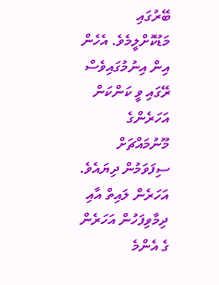ބޭރުގައި މަޑުކޮށްލީމެވެ. އެހެން އިން އިނުމުގައިވެސް ރޭގައި ވީ ކަންކަން އަހަރެންގެ މޫނުމައްޗަށް ސިފަވަމުން ދިޔައެވެ. އަހަރެން ލައިތް އާއި ދިމާވިފަހުން އަހަރެން ގެ އެންމެ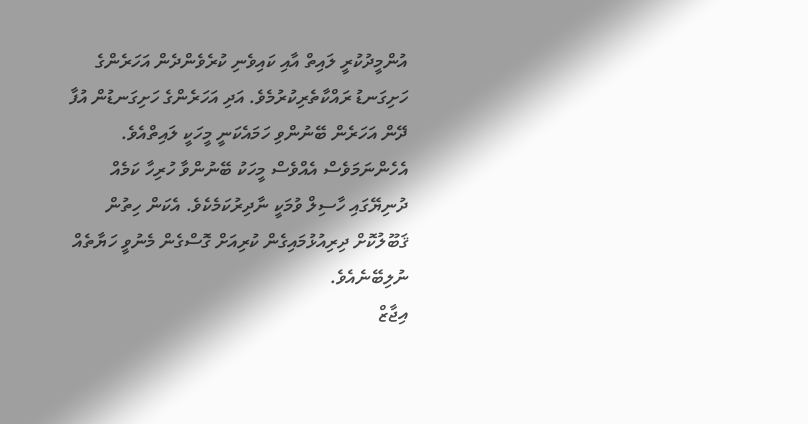އުންމީދުކުރީ ލައިތް އާއި ކައިވެނި ކުރެވެންދެން އަހަރެންގެ ހަށިގަނޑު ރައްކާތެރިކުރުމެވެ. އަދި އަހަރެންގެ ހަށިގަނޑުން އުފާ ދޭން އަހަރެން ބޭނުންވި ހަމައެކަނީ މީހަކީ ލައިތްއެވެ. އެހެންނަމަވެސް އެއްވެސް މީހަކު ބޭނުންވާ ހުރިހާ ކަމެއް ދުނިޔޭގައި ހާސިލް ވުމަކީ ނާދިރުކަމެކެވެ. އެކަން ހިތުން ޤަބޫލުކޮށް ދިރިއުޅުމައިގެން ކުރިއަށް ގޮސްގެން މެނުވީ ހަޔާތެއް ނުލިބޭނެއެވެ.
އިޖާޒް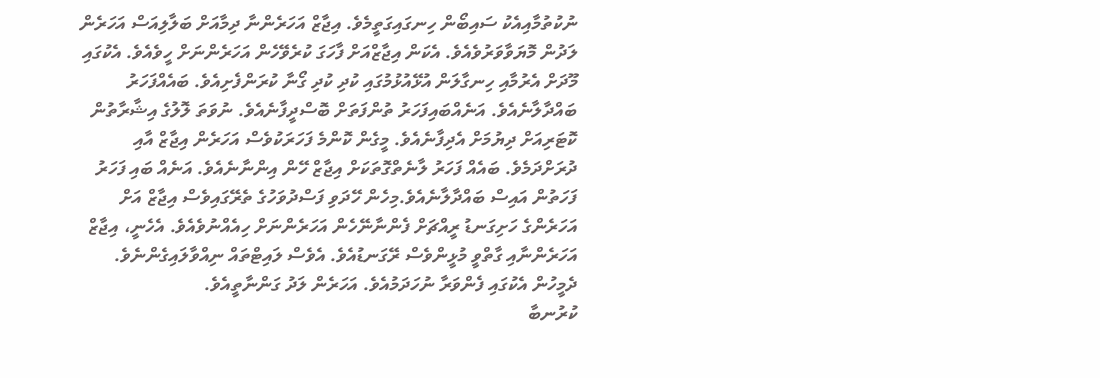ނުކުތުމާއިއެކު ސައިބޯން ހިނގައިގަތީމެވެ. އިޖާޒް އަހަރެންނާ ދިމާއަށް ބަލާލިއަސް އަހަރެން ލަދުން މޮޔަވާވަރުވެއެވެ. އެކަން އިޖާޒްއަށް ފާހަގަ ކުރެވޭހެން އަހަރެންނަށް ހީވެއެވެ. އެކުގައި މޫދަށް އެރުމާއި ހިނގާލަން އުޅޭއުޅުމުގައި ކުދި ކުދި ގޯނާ ކުރަންފެށިއެވެ. ބައެއްފަހަރު ބައްދާލާނެއެވެ. އަނެއްބައިފަހަރު ތުންފަތަށް ބޮސްދީފާނެއެވެ. ނުވަތަ ލޮލުގެ އިޝާރާތުން ކޮޓަރިއަށް ދިޔުމަށް އެދިފާނެއެވެ. މީގެން ކޮންމެ ފަހަރަކުވެސް އަހަރެން އިޖާޒް އާއި ދުރަށްދަމެވެ. ބައެއް ފަހަރު ލާނެތްގޮތަކަށް އިޖާޒް ހޭން އިންނާނެއެވެ. އަނެއް ބައި ފަހަރު ފަހަތުން އައިސް ބައްދާލާނެއެވެ.މިހެން ހޭދަވި ފަސްދުވަހުގެ ތެރޭގައިވެސް އިޖާޒް އަށް އަހަރެންގެ ހަށިގަނޑު ރީއްޗަށް ފެންނާނޭހެން އަހަރެންނަށް ހިއެއްނުވެއެވެ. އެހެނީ، އިޖާޒް އަހަރެންނާއި ގާތްވީ މުޅީންވެސް ރޭގަނޑުއެވެ. އެވެސް ލައިޓްތައް ނިއްވާލައިގެންނެވެ. ދެމީހުން އެކުގައި ފެންވަރާ ނުހަދަމުއެވެ. އަހަރެން ލަދު ގަންނާތީއެވެ.
ކުރުނބާ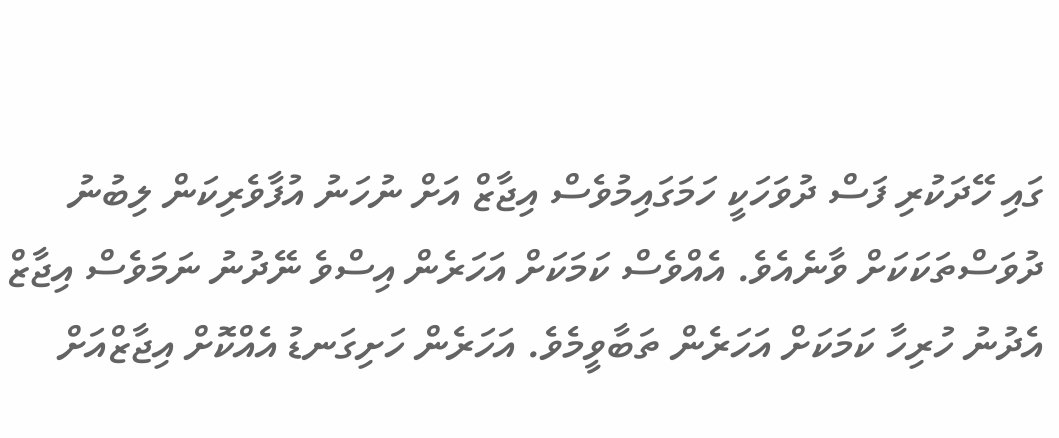ގައި ހޭދަކުރި ފަސް ދުވަހަކީ ހަމަގައިމުވެސް އިޖާޒް އަށް ނުހަނު އުފާވެރިކަން ލިބުނު ދުވަސްތަކަކަށް ވާނެއެވެ. އެއްވެސް ކަމަކަށް އަހަރެން އިސްވެ ނޭދުނު ނަމަވެސް އިޖާޒް އެދުނު ހުރިހާ ކަމަކަށް އަހަރެން ތަބާވީމެވެ. އަހަރެން ހަށިގަނޑު އެއްކޮށް އިޖާޒްއަށް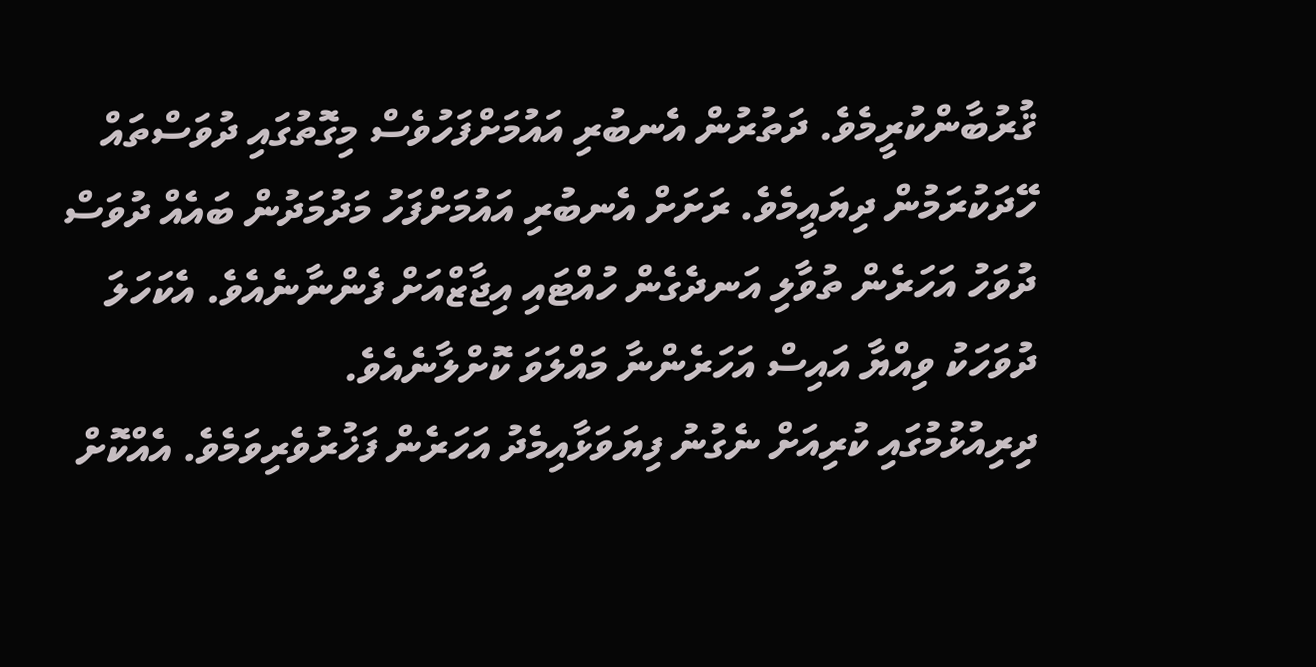ޤުރުބާންކުރީމެވެ. ދަތުރުން އެނބުރި އައުމަށްފަހުވެސް މިގޮތުގައި ދުވަސްތައް ހޭދަކުރަމުން ދިޔައީމެވެ. ރަށަށް އެނބުރި އައުމަށްފަހު މަދުމަދުން ބައެއް ދުވަސް ދުވަހު އަހަރެން ތުވާލި އަނދެގެން ހުއްޓައި އިޖާޒްއަށް ފެންނާނެއެވެ. އެކަހަލަ ދުވަހަކު ވިއްޔާ އައިސް އަހަރެންނާ މައްލަވަ ކޮށްލާނެއެވެ.
ދިރިއުޅުމުގައި ކުރިއަށް ނެގުނު ފިޔަވަޅާއިމެދު އަހަރެން ފަޚުރުވެރިވަމެވެ. އެއްކޮށް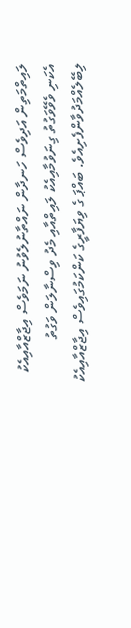ލައިތްމަތިން އަދިވެސް ހަނދާން ނައްތާނުލެވުނު ނަމަވެސް އިޖާޒްއާއިއެކު އެކަނި ވެވޭވަގުތު ގިނަވުމާއިއެކު ލައިތްއާއި މެދު ވިސްނާލަން ވަގުތު ލިބޭލެއްމަދުވާންފެށިއެވެ. ބައްޕަ ގެ ވިޔަފާރީގެ ކަންކަމުގައިވެސް އިޖާޒްއާއިއެކު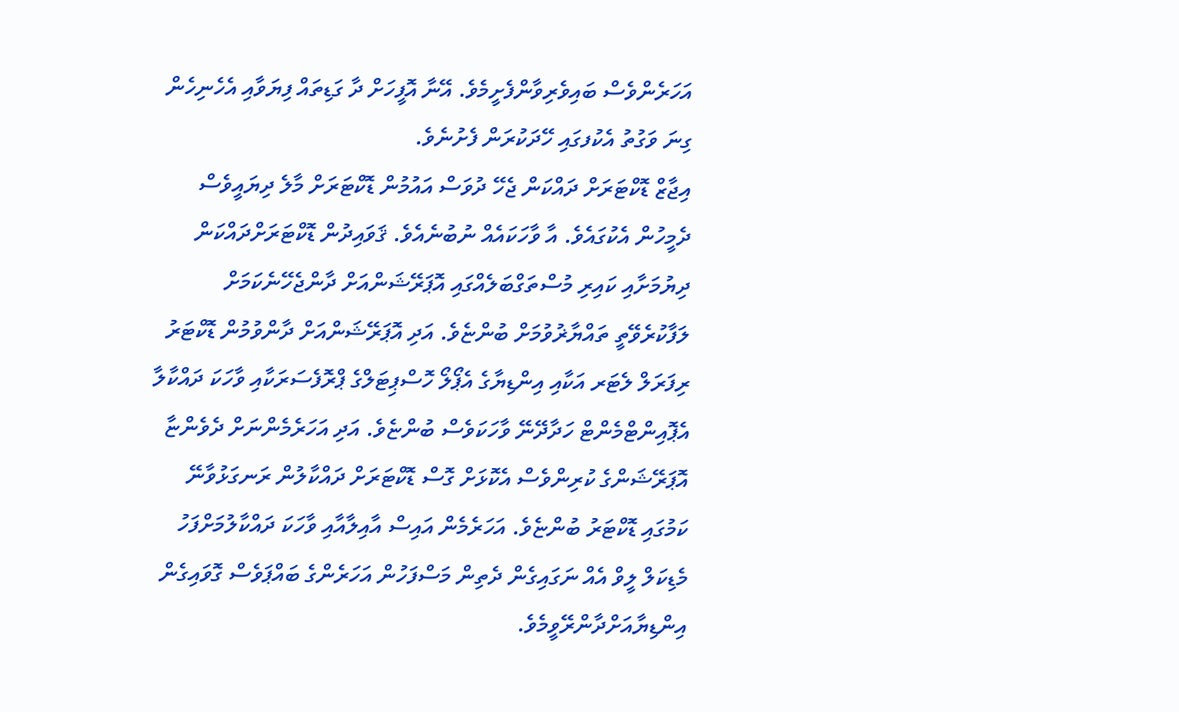އަހަރެންވެސް ބައިވެރިވާންފެށީމެވެ. އޭނާ އޮފީހަށް ދާ ގަޑިތައް ފިޔަވާއި އެހެނިހެން ގިނަ ވަގުތު އެކުފގައި ހޭދަކުރަން ފެށުނެވެ.
އިޖާޒް ޑޮކްޓަރަށް ދައްކަން ޖެހޭ ދުވަސް އައުމުން ޑޮކްޓަރަށް މާލެ ދިޔައީވެސް ދެމީހުން އެކުގައެވެ. އާ ވާހަކައެއް ނުބުނެއެވެ. ޤަވައިދުން ޑޮކްޓަރަށްދައްކަން ދިޔުމަށާއި ކައިރި މުސްތަގްބަލެއްގައި އޮޕަރޭޝަންއަށް ދާންޖެހޭނެކަމަށް ލަފާކުރެވޭތީ ތައްޔާޜުވުމަށް ބުންޏެވެ. އަދި އޮޕަރޭޝަންއަށް ދާންވުމުން ޑޮކްޓަރު ރިފަރަލް ލެޓަރ އަކާއި އިންޑިޔާގެ އެޕޯލޯ ހޮސްޕިޓަލްގެ ޕްރޮފެސަރަކާއި ވާހަކަ ދައްކާލާ އެޕޮއިންޓްމެންޓް ހަދާދޭނޭ ވާހަކަވެސް ބުންޏެވެ. އަދި އަހަރެމެންނަށް ދެވެންޏާ އޮޕަރޭޝަންގެ ކުރިންވެސް އެކޮޅަށް ގޮސް ޑޮކްޓަރަށް ދައްކާލުން ރަނގަޅުވާނޭ ކަމުގައި ޑޮކްޓަރު ބުންޏެވެ. އަހަރެމެން އައިސް އާއިލާއާއި ވާހަކަ ދައްކާލުމަށްފަހު މެޑިކަލް ލީވް އެއް ނަގައިގެން ދެތިން މަސްފަހުން އަހަރެންގެ ބައްޕަވެސް ގޮވައިގެން އިންޑިޔާއަށްދާންރޭވީމެވެ.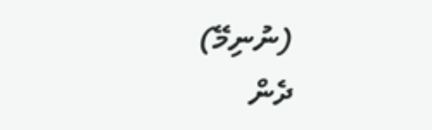(ނުނިމޭ)
ދެން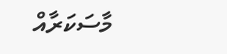މާސަކަރާއް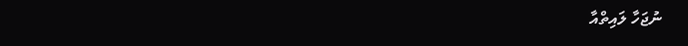ނުޖަހާ ލައިތްއާ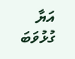އަޔާ ގުޅުވަބަ